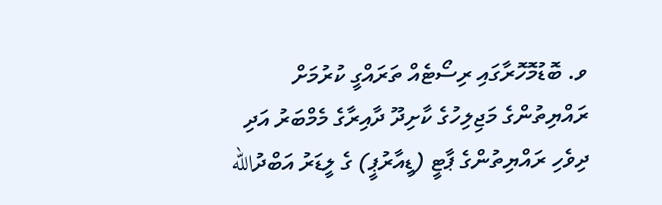ވ. ބޮޑުމޮހޮރާގައި ރިސޯޓެއް ތަރައްގީ ކުރުމަށް ރައްޔިތުންގެ މަޖިލިހުގެ ކާށިދޫ ދާއިރާގެ މެމްބަރު އަދި ދިވެހި ރައްޔިތުންގެ ޕާޓީ (ޑީއާރުޕީ) ގެ ލީޑަރު އަބްދުالله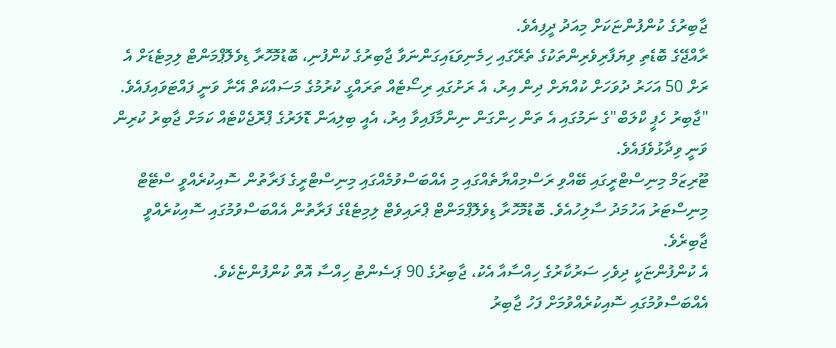ޖާބިރުގެ ކުންފުންޏަކަށް މިއަދު ދީފިއެވެ.
ރާއްޖޭގެ ބޮޑެތި ވިޔަފާރިވެރިންތަކުގެ ތެރޭގައި ހިމެނިވަޑައިގަންނަވާ ޖާބިރުގެ ކުންފުނި، ބޮޑުމޮހޮރާ ޑިވެލޮޕްމަންޓް ލިމިޓެޑަށް އެ ރަށް 50 އަހަރު ދުވަހަށް ކުއްޔަށް ދިން އިރު، އެ ރަށުގައި ރިސޯޓެއް ތަރައްގީ ކުރުމުގެ މަސައްކަތް އޭނާ ވަނީ ފައްޓަވައިފައެވެ. "ޖާބިރު ހެޕީ ކްލަބް"ގެ ނަމުގައި އެ ތަން ހިންގަން ނިންމާފައިވާ އިރު، އެއީ ބިލިއަން ޑޮލަރުގެ ޕްރޮޖެކްޓެއް ކަމަށް ޖާބިރު ކުރިން ވަނީ ވިދާޅުވެފައެވެ.
ޓޫރިޒަމް މިނިސްޓްރީގައި ބޭއްވި ރަސްމިއްޔާތެއްގައި މި އެއްބަސްވުމެއްގައި މިނިސްޓްރީގެ ފަރާތުން ސޮއިކުރެއްވީ ސްޓޭޓް މިނިސްޓަރު އަހުމަދު ސާލިހުއެވެ. ބޮޑުމޮހޮރާ ޑިވެލޮޕްމަންޓް ޕްރައިވެޓް ލިމިޓެޑްގެ ފަރާތުން އެއްބަސްވުމުގައި ސޮއިކުރެއްވީ ޖާބިރެވެ.
އެ ކުންފުންޏަކީ ދިވެހި ސަރުކާރުގެ ހިއްސާއާ އެކު، ޖާބިރުގެ 90 ޕަސެންޓު ހިއްސާ އޮތް ކުންފުންޏެކެވެ.
އެއްބަސްވުމުގައި ސޮއިކުރެއްވުމަށް ފަހު ޖާބިރު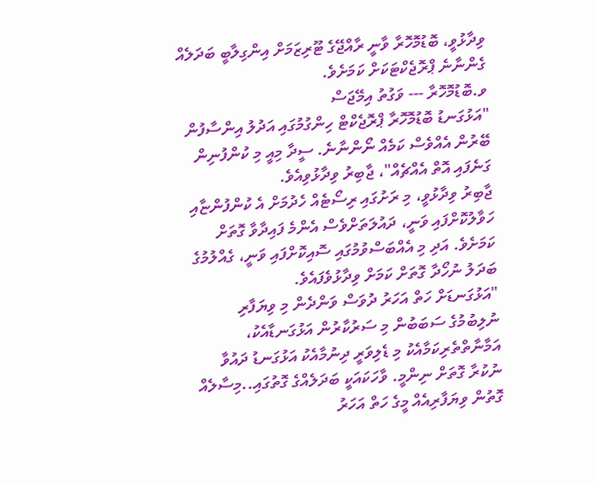ވިދާޅުވީ، ބޮޑުމޮހޮރާ ވާނީ ރާއްޖޭގެ ޓޫރިޒަމަށް އިންގިލާބީ ބަދަލެއް ގެންނާނެ ޕްރޮޖެކްޓަކަށް ކަމަށެވެ.
ވ.ބޮޑުމޮހޮރާ --- ވަގުތު އިމޭޖަސް
"އަޅުގަނޑު ބޮޑުމޮހޮރާ ޕްރޮޖެކްޓް ހިންގުމުގައި އަދުލު އިންސާފުން ބޭރުން އެއްވެސް ކަމެއް ނޯންނާނެ. ސީދާ މިއީ މި ކުންފުނިން ގަނެފައި އޮތް އެއްޗެއް"، ޖާބިރު ވިދާޅުވިއެވެ.
ޖާބިރު ވިދާޅުވީ، މި ރަށުގައި ރިސޯޓެއް ހެދުމަށް އެ ކުންފުންޏާއި ހަވާލުކޮށްފައި ވަނީ، ދައުލަތަށްވެސް އެންމެ ފައިދާވާ ގޮތަށް ކަމަށެވެ. އަދި މި އެއްބަސްވުމުގައި ސޮއިކޮށްފައި ވަނީ، ގެއްލުމުގެ ބަދަލު ނުހޯދާ ގޮތަށް ކަމަށް ވިދާޅުވެފައެވެ.
"އަޅުގަނޑަށް ހަތް އަހަރު ދުވަސް ވަންދެން މި ވިޔަފާރި ނުލިބުމުގެ ސަބަބުން މި ސަރުކާރުން އަޅުގަނޑާއެކު، އަމާނާތްތެރިކަމާއެކު މި ޑެލިވަރީ ދިނުމާއެކު އަޅުގަނޑު ދައުވާ ނުކުރާ ގޮތަށް ނިންމީ. ވާހަކައަކީ ބަދަލެއްގެ ގޮތުގައި..މިސާލެއް ގޮތުން ވިޔަފާރިއެއް މީގެ ހަތް އަހަރު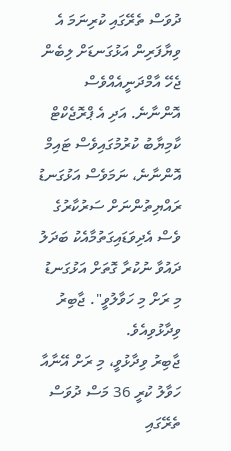ދުވަސް ތެރޭގައި ކުރިނަމަ އެ ވިޔާފަރިން އަޅުގަނޑަށް ލިބެން ޖެހޭ އާމްދަނީއެއްވެސް އޮންނާނެ. އަދި އެ ޕްރޮޖެކްޓް ކާމިޔާބު ކުރުމުގައިވެސް ޓައިމް އޮންނާނެ، ނަމަވެސް އަޅުގަނޑު ރައްޔިތުންނަށް ސަރުކާރުގެ ވެސް އެދިވަޑައިގަތުމާއެކު ބަދަލު ދައުވާ ނުކުރާ ގޮތަށް އަޅުގަނޑު މި ރަށް މި ހަވާލުވީ". ޖާބިރު ވިދާޅުވިއެވެ.
ޖާބިރު ވިދާޅުވީ، މި ރަށް އޭނާއާ ހަވާލު ކުރީ 36 މަސް ދުވަސް ތެރޭގައި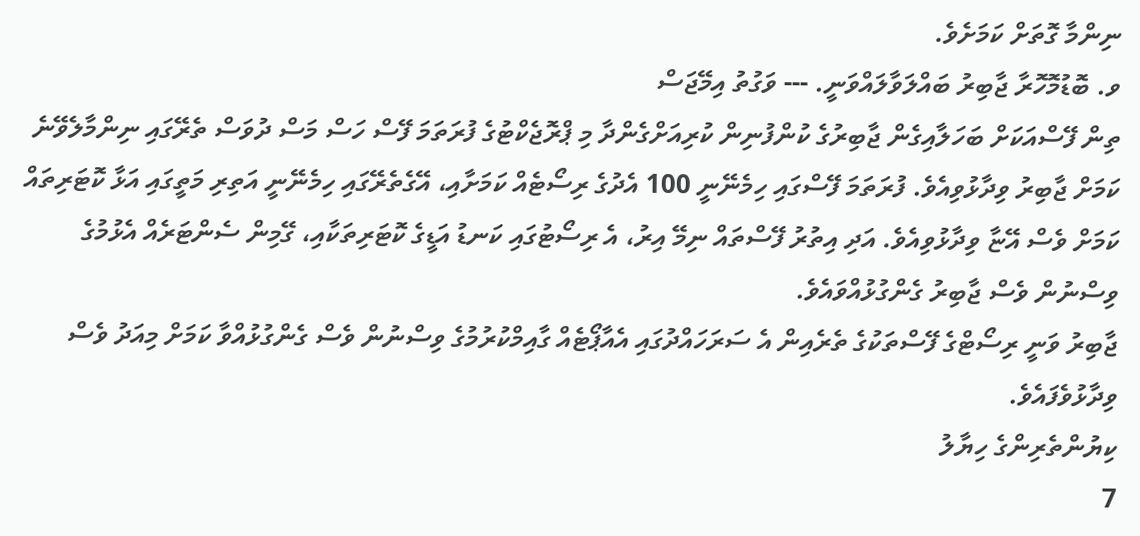ނިންމާ ގޮތަށް ކަމަށެވެ.
ވ. ބޮޑުމޮހޮރާ ޖާބިރު ބައްލަވާލައްވަނީ. --- ވަގުތު އިމޭޖަސް
ތިން ފޭސްއަކަށް ބަހަލާއިގެން ޖާބިރުގެ ކުންފުނިން ކުރިއަށްގެންދާ މި ޕްރޮޖެކްޓުގެ ފުރަތަމަ ފޭސް ހަސް މަސް ދުވަސް ތެރޭގައި ނިންމާލެވޭނެ ކަމަށް ޖާބިރު ވިދާޅުވިއެވެ. ފުރަތަމަ ފޭސްގައި ހިމެނޭނީ 100 އެދުގެ ރިސޯޓެއް ކަމަށާއި، އޭގެތެރޭގައި ހިމެނޭނީ އަތިރި މަތީގައި އަޅާ ކޮޓަރިތައް ކަމަށް ވެސް އޭޏާ ވިދާޅުވިއެވެ. އަދި އިތުރު ފޭސްތައް ނިމޭ އިރު، އެ ރިސޯޓުގައި ކަނޑު އަޑީގެ ކޮޓަރިތަކާއި، ގޭމިން ސެންޓަރެއް އެޅުމުގެ ވިސްނުން ވެސް ޖާބިރު ގެންގުޅުއްވައެވެ.
ޖާބިރު ވަނީ ރިސޯޓްގެ ފޭސްތަކުގެ ތެރެއިން އެ ސަރަހައްދުގައި އެއާޕޯޓެއް ގާއިމްކުރުމުގެ ވިސްނުން ވެސް ގެންގުޅުއްވާ ކަމަށް މިއަދު ވެސް ވިދާޅުވެފައެވެ.
ކިޔުންތެރިންގެ ހިޔާލު
7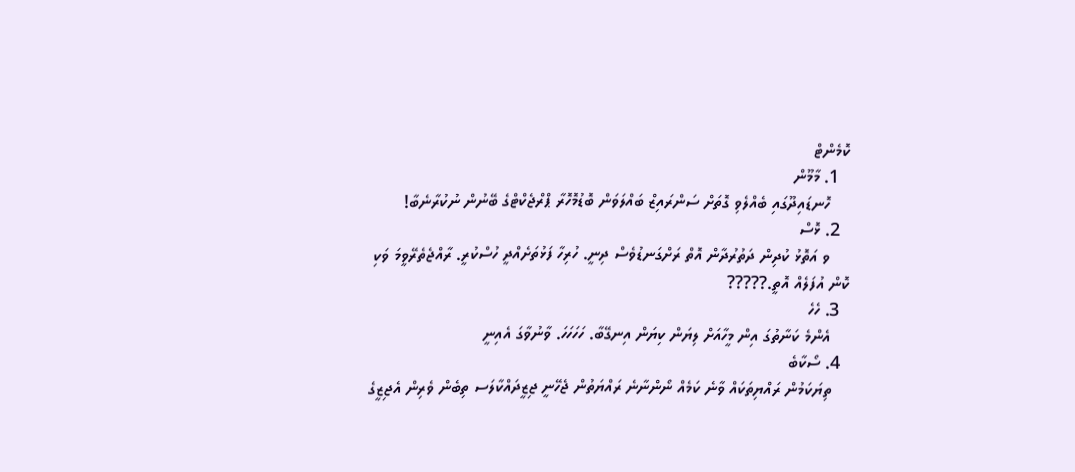ކޮމެންޓް
  1. މާމޫން
    ހޮނޑައިދޫގައި ބެއްލެވި ގޮތަށް ސަންރައިޒް ބައްލަވަން ބޮޑުމޮހޮރާ ޕްރްޖެކްޓްގެ ބޭނުން ނުކުރާނެބާ!
  2. ޅޮސް
    ވ އަތޮޅު ކުދިން ދަތުރުދާން އޮތް ރަށްގަނޑުވެސް ދިނީ. ހުރިހާ ފަޅުތަށެއްދީ ހުސްކުރީ. ރާއްޖެތެރޭވީމަ ވަކި ކޮން އުފަލެއް އޮތީ.?????
  3. ހެހެ
    އެންމެ ކަނާތުގަ އިން މީހާއަށް ލިޔަން ކިޔަން އިނގޭބާ. ހަހަހަހަ. ވާނުވާގަ އެއިނީ
  4. ސޯކާބެ
    ތިޔަކަމުން ރައްޔިތަކައް ވާނެ ކަމެއް ނޯންނާނެ ރައްޔަތުން ޖެހޭނީ ޖިޒީދައްކާލަސ ތިބެން ވެރިން އެޖިޒީގެ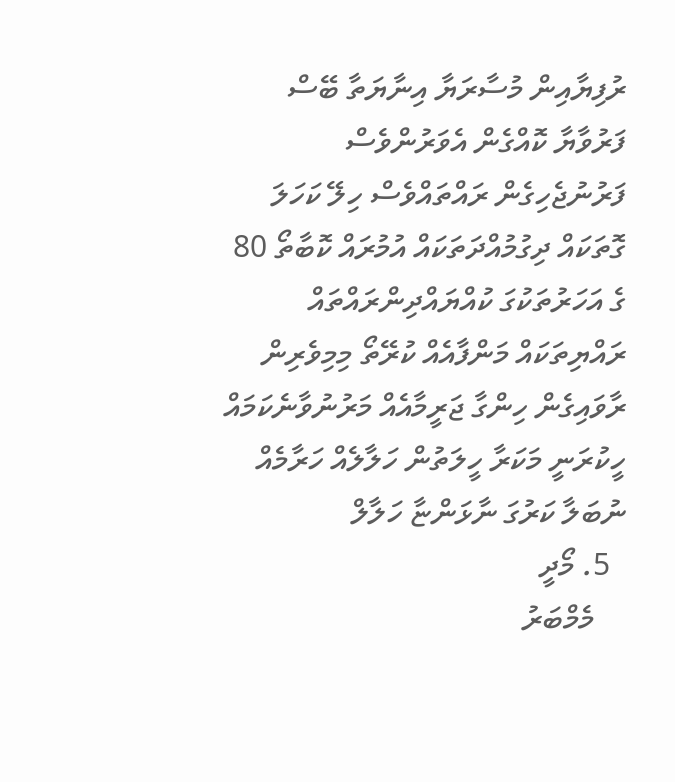ރުފިޔާއިން މުސާރަޔާ އިނާޔަތާ ބޭސް ފަރުވާޔާ ކޮއްގެން އެވަރުންވެސް ފަރުނުޖެހިގެން ރައްތައްވެސް ހިލޭ ކަހަލަ ގޮތަކައް ދިގުމުއްދަތަކައް އުމުރައް ކޮބާތޯ 80 ގެ އަހަރުތަކުގަ ކުއްޔައްދިންރައްތައް ރައްޔިތަކައް މަންފާއެއް ކުރޭތޯ މިމިވެރިން ރާވައިގެން ހިންގާ ޖަރީމާއެއް މަރުނުވާނެކަމައް ހީކުރަނީ މަކަރާ ހީލަތުން ހަލާލެއް ހަރާމެއް ނުބަލާ ކަރުގަ ނާޅަންޏާ ހަލާލް
  5. މޯދީ
    މެމްބަރު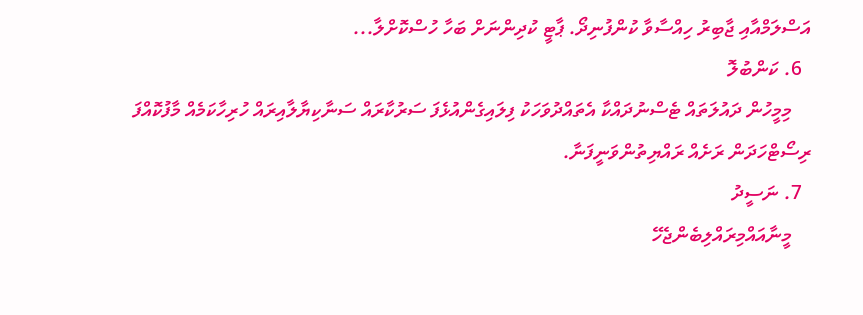އަސްލަމްއާއި ޖާބިރު ހިއްސާވާ ކުންފުނިދޯ. ޕާޓީ ކުދިންނަށް ބަހާ ހުސްކޮށްލާ...
  6. ކަންބުލޮ
    މިމީހުން ދައުލަތައް ޓެސްނުދައްކާ އެތައްދުވަހަކު ފިލައިގެންއުޅެފަ ސަރުކާރައް ސަނާކިޔާލާއިރައް ހުރިހާކަމެއް މާފުކޮއްފަ ރިސޯޓްހަދަން ރަށެއް ރައްޔިތުންވަނީފަނާ.
  7. ނަސީދު
    މީނާއައްމިރައްލިބެންޖެހޭ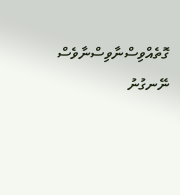ގޮތެއްވިސްނާވިސްނާވެސް ނޭނގުނު